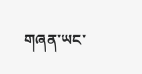གཞན་ཡང་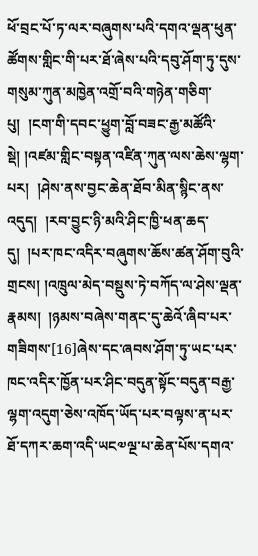ཕོ་བྲང་པོ་ཏ་ལར་བཞུགས་པའི་དགའ་ལྡན་ཕུན་ཚོགས་གླིང་གི་པར་ཐོ་ཞེས་པའི་དབུ་ཤོག་ཏུ་དུས་གསུམ་ཀུན་མཁྱེན་འགྲོ་བའི་གཉེན་གཅིག་པུ།  །ངག་གི་དབང་ཕྱུག་བློ་བཟང་རྒྱ་མཚོའི་སྡེ། །འཛམ་གླིང་བསྟན་འཛིན་ཀུན་ལས་ཆེས་ལྷག་པར།  །ཤེས་ནས་བྱང་ཆེན་ཐོབ་མིན་སྙིང་ནས་འདུད།  །རབ་བྱུང་ཉི་མའི་ཤིང་ཁྱི་ཕན་ཆད་དུ།  །པར་ཁང་འདིར་བཞུགས་ཆོས་ཚན་ཤོག་བུའི་གྲངས། །འཁྲུལ་མེད་བསྡུས་ཏེ་བཀོད་ལ་ཤེས་ལྡན་རྣམས།  །ཉམས་བཞེས་གནང་དུ་ཆེའོ་ཞིབ་པར་གཟིགས་[16]ཞེས་དང་ཞབས་ཤོག་ཏུ་ཡང་པར་ཁང་འདིར་ཁྱོན་པར་ཤིང་བདུན་སྟོང་བདུན་བརྒྱ་ལྷག་འདུག་ཅེས་འཁོད་ཡོད་པར་བལྟས་ན་པར་ཐོ་དཀར་ཆག་འདི་ཡང༧ལྔ་པ་ཆེན་པོས་དགའ་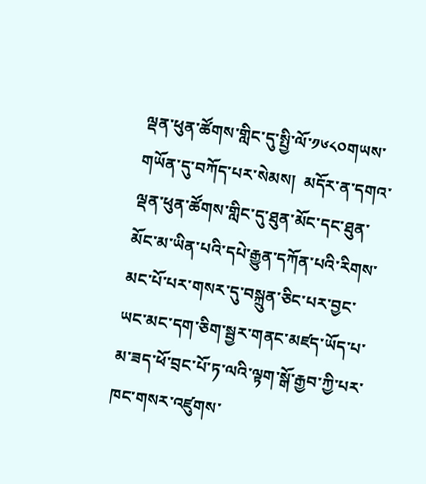ལྡན་ཕུན་ཚོགས་གླིང་དུ་སྤྱི་ལོ་༡༦༨༠གཡས་གཡོན་དུ་བཀོད་པར་སེམས།  མདོར་ན་དགའ་ལྡན་ཕུན་ཚོགས་གླིང་དུ་ཐུན་མོང་དང་ཐུན་མོང་མ་ཡིན་པའི་དཔེ་རྒྱུན་དཀོན་པའི་རིགས་མང་པོ་པར་གསར་དུ་བསྐྲུན་ཅིང་པར་བྱང་ཡང་མང་དག་ཅིག་སྦྱར་གནང་མཛད་ཡོད་པ་མ་ཟད་ཕོ་བྲང་པོ་ཏ་ལའི་ལྟག་སྒོ་རྒྱབ་ཀྱི་པར་ཁང་གསར་འཛུགས་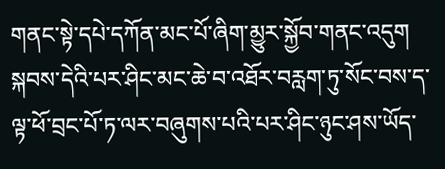གནང་སྟེ་དཔེ་དཀོན་མང་པོ་ཞིག་མྱུར་སྐྱོབ་གནང་འདུག སྐབས་དེའི་པར་ཤིང་མང་ཆེ་བ་འཐོར་བརླག་ཏུ་སོང་བས་ད་ལྟ་ཕོ་བྲང་པོ་ཏ་ལར་བཞུགས་པའི་པར་ཤིང་ཉུང་ཤས་ཡོད་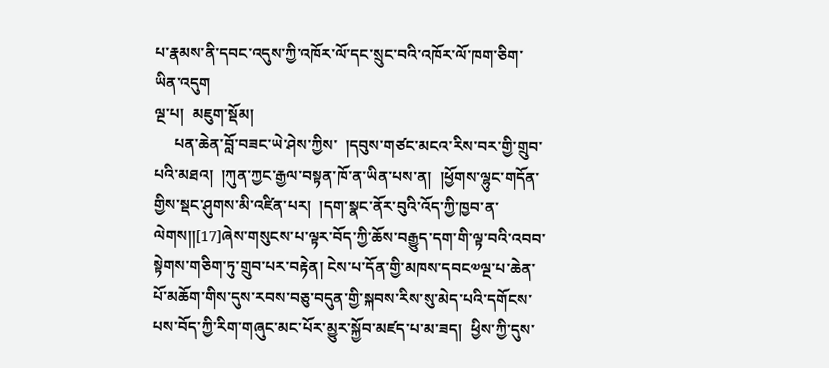པ་རྣམས་ནི་དབང་འདུས་ཀྱི་འཁོར་ལོ་དང་སྲུང་བའི་འཁོར་ལོ་ཁག་ཅིག་ཡིན་འདུག
ལྔ་པ།  མཇུག་སྡོམ།
     པན་ཆེན་བློ་བཟང་ཡེ་ཤེས་ཀྱིས་  །དབུས་གཙང་མངའ་རིས་བར་གྱི་གྲུབ་པའི་མཐའ།  །ཀུན་ཀྱང་རྒྱལ་བསྟན་ཁོ་ན་ཡིན་པས་ན།  །ཕྱོགས་ལྷུང་གདོན་གྱིས་སྡང་ཤུགས་མི་འཛིན་པར།  །དག་སྣང་ནོར་བུའི་འོད་ཀྱི་ཁྱབ་ན་ལེགས།།[17]ཞེས་གསུངས་པ་ལྟར་བོད་ཀྱི་ཆོས་བརྒྱུད་དག་གི་ལྟ་བའི་འབབ་སྟེགས་གཅིག་ཏུ་གྲུབ་པར་བརྟེན། ངེས་པ་དོན་གྱི་མཁས་དབང༧ལྔ་པ་ཆེན་པོ་མཆོག་གིས་དུས་རབས་བཅུ་བདུན་གྱི་སྐབས་རིས་སུ་མེད་པའི་དགོངས་པས་བོད་ཀྱི་རིག་གཞུང་མང་པོར་མྱུར་སྐྱོབ་མཛད་པ་མ་ཟད།  ཕྱིས་ཀྱི་དུས་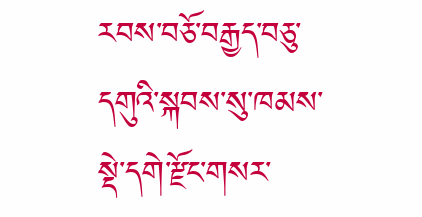རབས་བཅོ་བརྒྱད་བཅུ་དགུའི་སྐབས་སུ་ཁམས་སྡེ་དགེ་རྫོང་གསར་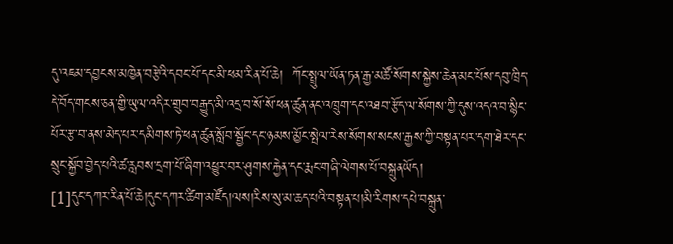དུ་འཇམ་དབྱངས་མཁྱེན་བརྩེའི་དབང་པོ་དང་མི་ཕམ་རིན་པོ་ཆེ།  ཀོང་སྤྲུལ་ཡོན་ཏན་རྒྱ་མཚོ་སོགས་སྐྱེས་ཆེན་མང་པོས་དབུ་ཁྲིད་དེ་བོད་གངས་ཅན་གྱི་ཡུལ་འདིར་གྲུབ་བརྒྱུད་མི་འདྲ་བ་སོ་སོ་ཕན་ཚུན་ནང་འཁྲུག་དང་འཐབ་རྩོད་ལ་སོགས་ཀྱི་དུས་འདའ་བ་སྙིང་པོར་རྩ་བ་ནས་མེད་པར་དམིགས་ཏེ་ཕན་ཚུན་སློབ་སྦྱོང་དང་ཉམས་མྱོང་སྤེལ་རེས་སོགས་སངས་རྒྱས་ཀྱི་བསྟན་པར་དག་ཐེར་དང་སྲུང་སྐྱོབ་བྱེད་པའི་ཚ་རླབས་དྲག་པོ་ཞིག་འཕྱུར་བར་ཤུགས་རྐྱེན་དང་རྨང་གཞི་ལེགས་པོ་བསྐྲུནཡོད།
[1]དུང་དཀར་རིན་པོ་ཆེ།དུང་དཀར་ཚིག་མཛོད།ལས།རིས་སུ་མ་ཆད་པའི་བསྟན་པ།མི་རིགས་དཔེ་བསྐྲུན་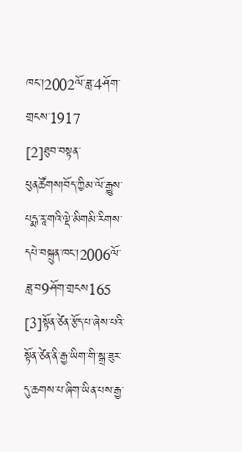ཁང་།2002ལོ་ཟླ་4ཤོག་གྲངས་1917
[2]ཐུབ་བསྟན་ཕུནཚོགས།བོད་ཀྱིམ་ལོ་རྒྱུས་པདྨ་རཱ་གའི་ལྡེ་མིགམི་རིགས་དཔེ་བསྐྲུན་ཁང་།2006ལོ་ཟླ་བ9ཤོག་གྲངས165
[3]སྟོན་ཙེན་རྩོད་པ་ཞེས་པའི་སྟོན་ཙེན་ནི་རྒྱ་ཡིག་གི་སྒྲ་ཟུར་དུ་ཆགས་པ་ཞིག་ཡིན་པས་རྒྱ་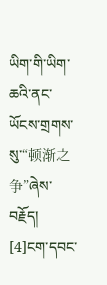ཡིག་གི་ཡིག་ཆའི་ནང་ཡོངས་གྲགས་སུ་“顿渐之争”ཞེས་བརྗོད།
[4]ངག་དབང་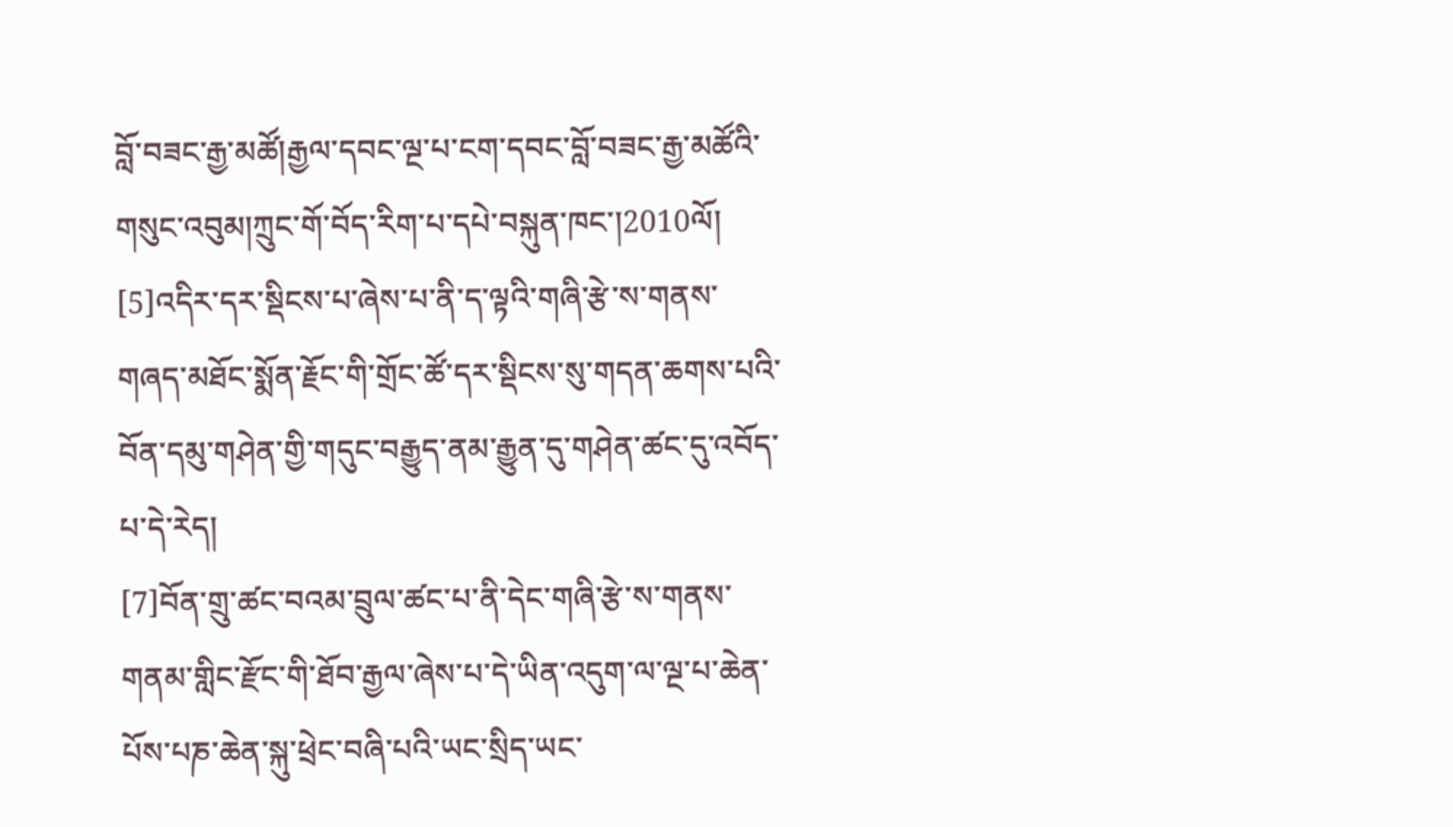བློ་བཟང་རྒྱ་མཚོ།རྒྱལ་དབང་ལྔ་པ་ངག་དབང་བློ་བཟང་རྒྱ་མཚོའི་གསུང་འབུམ།ཀྲུང་གོ་བོད་རིག་པ་དཔེ་བསྐུན་ཁང་།2010ལོ།
[5]འདིར་དར་སྡིངས་པ་ཞེས་པ་ནི་ད་ལྟའི་གཞི་རྩེ་ས་གནས་གཞད་མཐོང་སྨོན་རྗོང་གི་གྲོང་ཚོ་དར་སྡིངས་སུ་གདན་ཆགས་པའི་བོན་དམུ་གཤེན་གྱི་གདུང་བརྒྱུད་ནམ་རྒྱུན་དུ་གཤེན་ཚང་དུ་འབོད་པ་དེ་རེད།
[7]བོན་གྲུ་ཚང་བའམ་བྲུལ་ཚང་པ་ནི་དེང་གཞི་རྩེ་ས་གནས་གནམ་གླིང་རྫོང་གི་ཐོབ་རྒྱལ་ཞེས་པ་དེ་ཡིན་འདུག་ལ་ལྔ་པ་ཆེན་པོས་པཎ་ཆེན་སྐུ་ཕྲེང་བཞི་པའི་ཡང་སྲིད་ཡང་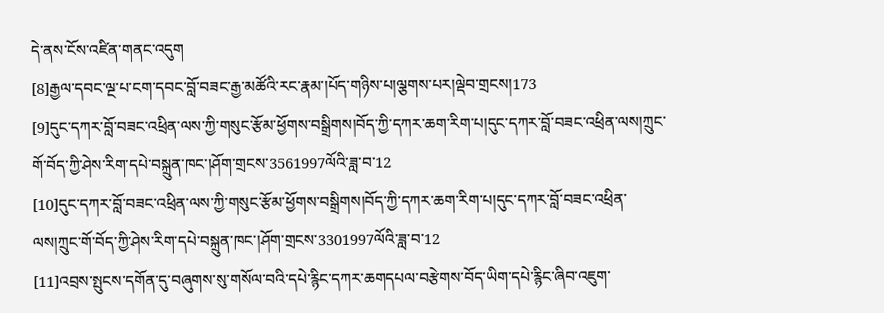དེ་ནས་ངོས་འཛིན་གནང་འདུག
[8]རྒྱལ་དབང་ལྔ་པ་ངག་དབང་བློ་བཟང་རྒྱ་མཚོའི་རང་རྣམ་།པོད་གཉིས་པ།ལྕགས་པར།ལྡེབ་གྲངས།173
[9]དུང་དཀར་བློ་བཟང་འཕྲིན་ལས་ཀྱི་གསུང་རྩོམ་ཕྱོགས་བསྒྲིགས།བོད་ཀྱི་དཀར་ཆག་རིག་པ།དུང་དཀར་བློ་བཟང་འཕྲིན་ལས།ཀྲུང་གོ་བོད་ཀྱི་ཤེས་རིག་དཔེ་བསྐྲུན་ཁང་།ཤོག་གྲངས་3561997ལོའི་ཟླ་བ་12
[10]དུང་དཀར་བློ་བཟང་འཕྲིན་ལས་ཀྱི་གསུང་རྩོམ་ཕྱོགས་བསྒྲིགས།བོད་ཀྱི་དཀར་ཆག་རིག་པ།དུང་དཀར་བློ་བཟང་འཕྲིན་ལས།ཀྲུང་གོ་བོད་ཀྱི་ཤེས་རིག་དཔེ་བསྐྲུན་ཁང་།ཤོག་གྲངས་3301997ལོའི་ཟླ་བ་12
[11]འབྲས་སྤུངས་དགོན་དུ་བཞུགས་སུ་གསོལ་བའི་དཔེ་རྙིང་དཀར་ཆགདཔལ་བརྩེགས་བོད་ཡིག་དཔེ་རྙིང་ཞིབ་འཇུག་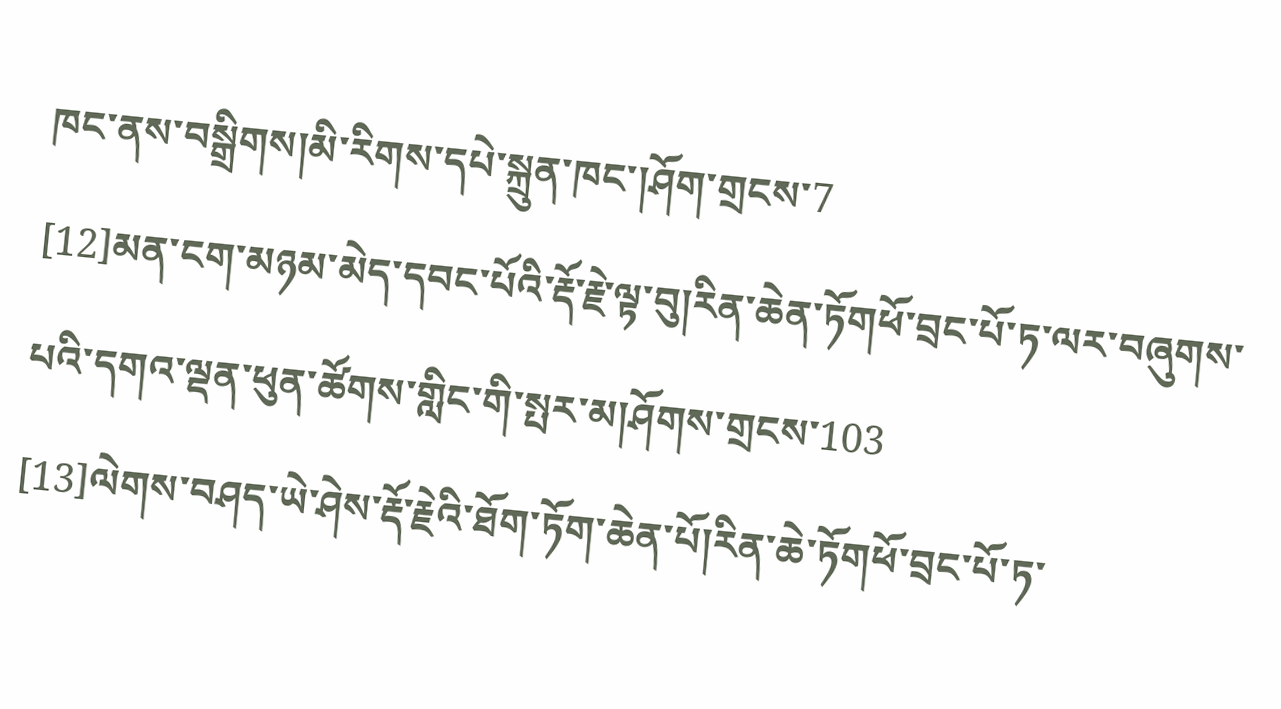ཁང་ནས་བསྒྲིགས།མི་རིགས་དཔེ་སྐྲུན་ཁང་།ཤོག་གྲངས་7
[12]མན་ངག་མཉམ་མེད་དབང་པོའི་རྡོ་རྗེ་ལྟ་བུ།རིན་ཆེན་ཏོགཕོ་བྲང་པོ་ཏ་ལར་བཞུགས་པའི་དགའ་ལྡན་ཕུན་ཚོགས་གླིང་གི་སྤར་མ།ཤོགས་གྲངས་103
[13]ལེགས་བཤད་ཡེ་ཤེས་རྡོ་རྗེའི་ཐོག་ཏོག་ཆེན་པོ།རིན་ཆེ་ཏོགཕོ་བྲང་པོ་ཏ་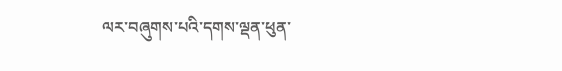ལར་བཞུགས་པའི་དགས་ལྡན་ཕུན་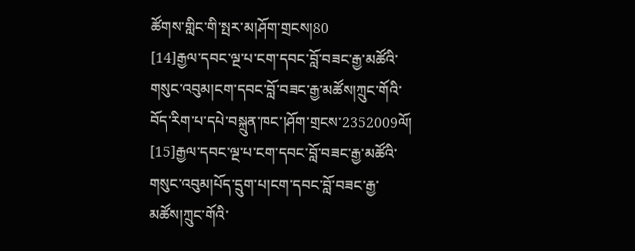ཚོགས་གླིང་གི་སྤར་མ།ཤོག་གྲངས།80
[14]རྒྱལ་དབང་ལྔ་པ་ངག་དབང་བློ་བཟང་རྒྱ་མཚོའི་གསུང་འབུམ།ངག་དབང་བློ་བཟང་རྒྱ་མཚོས།ཀྲུང་གོའི་བོད་རིག་པ་དཔེ་བསྐྲུན་ཁང་།ཤོག་གྲངས་2352009ལོ།
[15]རྒྱལ་དབང་ལྔ་པ་ངག་དབང་བློ་བཟང་རྒྱ་མཚོའི་གསུང་འབུམ།པོད་དྲུག་པ།ངག་དབང་བློ་བཟང་རྒྱ་མཚོས།ཀྲུང་གོའི་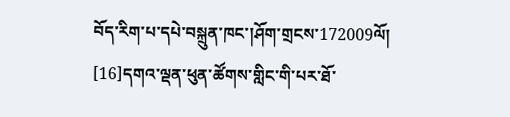བོད་རིག་པ་དཔེ་བསྐྲུན་ཁང་།ཤོག་གྲངས་172009ལོ།
[16]དགའ་ལྡན་ཕུན་ཚོགས་གླིང་གི་པར་ཐོ་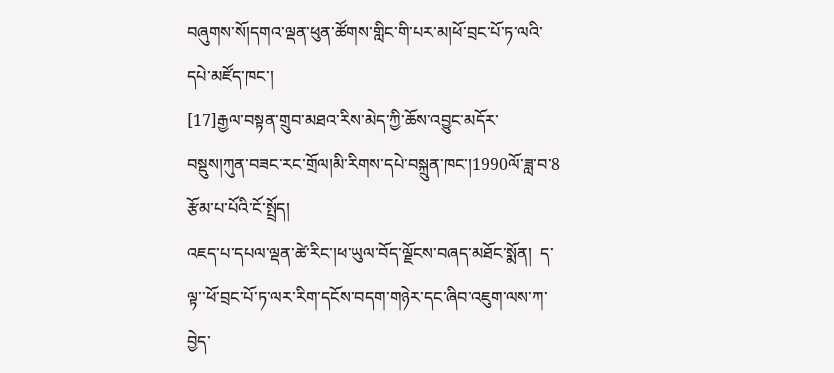བཞུགས་སོ།དགའ་ལྡན་ཕུན་ཚོགས་གླིང་གི་པར་མ།ཕོ་བྲང་པོ་ཏ་ལའི་དཔེ་མཛོད་ཁང་།
[17]རྒྱལ་བསྟན་གྲུབ་མཐའ་རིས་མེད་ཀྱི་ཆོས་འབྱུང་མདོར་བསྡུས།ཀུན་བཟང་རང་གྲོལ།མི་རིགས་དཔེ་བསྐྲུན་ཁང་།1990ལོ་ཟླ་བ་8
རྩོམ་པ་པོའི་ངོ་སྤྲོད།
འཇད་པ་དཔལ་ལྡན་ཚེ་རིང་།ཕ་ཡུལ་བོད་ལྗོངས་བཞད་མཐོང་སྨོན།  ད་ལྟ་་ཕོ་བྲང་པོ་ཏ་ལར་རིག་དངོས་བདག་གཉེར་དང་ཞིབ་འཇུག་ལས་ཀ་བྱེད་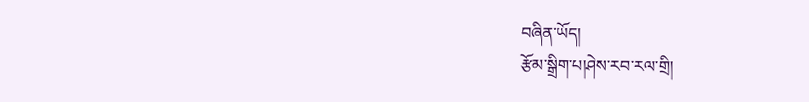བཞིན་ཡོད།
རྩོམ་སྒྲིག་པ།ཤེས་རབ་རལ་གྲི།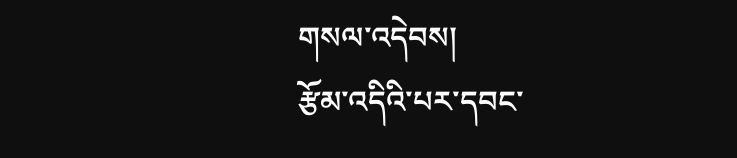གསལ་འདེབས།
རྩོམ་འདིའི་པར་དབང་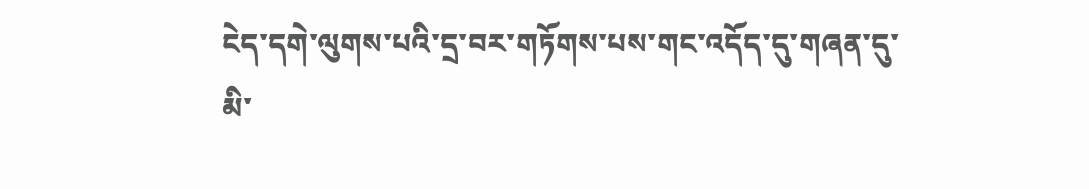ངེད་དགེ་ལུགས་པའི་དྲ་བར་གཏོགས་པས་གང་འདོད་དུ་གཞན་དུ་མི་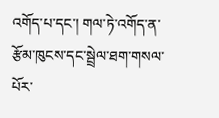འགོད་པ་དང་། གལ་ཏེ་འགོད་ན་རྩོམ་ཁུངས་དང་སྦྲེལ་ཐག་གསལ་པོར་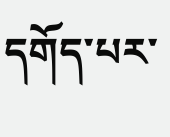དགོད་པར་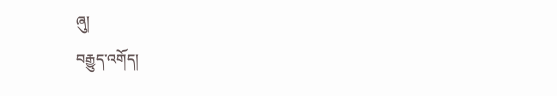ཞུ།
བརྒྱུད་འགོད།